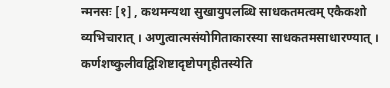न्मनसः [१] , कथमन्यथा सुखायुपलब्धि साधकतमत्वम् एकैकशो
व्यभिचारात् । अणुत्वात्मसंयोगिताकारस्या साधकतमसाधारण्यात् । कर्णशष्कुलीवद्विशिष्टादृष्टोपगृहीतस्येति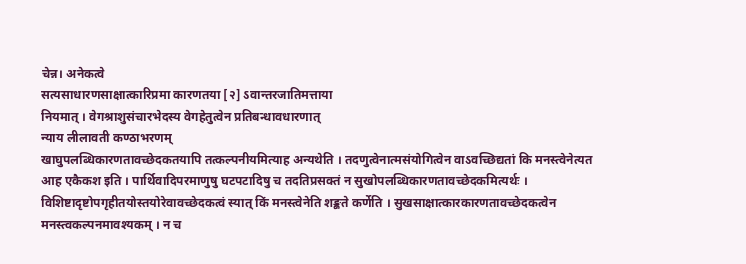चेन्न। अनेकत्वे
सत्यसाधारणसाक्षात्कारिप्रमा कारणतया [२] ऽवान्तरजातिमत्ताया
नियमात् । वेगश्राशुसंचारभेदस्य वेगहेतुत्वेन प्रतिबन्धावधारणात्
न्याय लीलावती कण्ठाभरणम्
खाघुपलब्धिकारणतावच्छेदकतयापि तत्कल्पनीयमित्याह अन्यथेति । तदणुत्वेनात्मसंयोगित्वेन वाऽवच्छिद्यतां कि मनस्त्वेनेत्यत आह एकैकश इति । पार्थिवादिपरमाणुषु घटपटादिषु च तदतिप्रसक्तं न सुखोपलब्धिकारणतावच्छेदकमित्यर्थः । विशिष्टादृष्टोपगृहीतयोस्तयोरेवावच्छेदकत्वं स्यात् किं मनस्त्वेनेति शङ्कते कर्णेति । सुखसाक्षात्कारकारणतावच्छेदकत्वेन मनस्त्वकल्पनमावश्यकम् । न च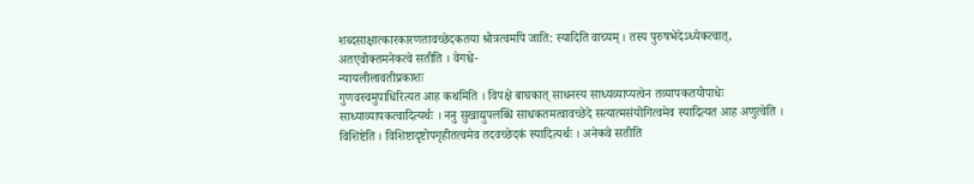शब्दसाक्षात्कारकारणतावच्छेदकतया श्रोत्रत्वमपि जाति: स्यादिति वाच्यम् । तस्य पुरुषभेदेऽध्येकत्वात्, अतएवोक्तमनेकत्वे सतीति । वेगश्चे-
न्यायलीलावतीप्रकाशः
गुणवस्वमुपाधिरित्यत आह कथमिति । विपक्षे बाघकात् साधनस्य साध्यव्याप्यत्वेन तव्यापकतयोपाधेः साध्याव्यापकत्वादित्यर्थः । ननु सुखाद्युपलब्धि साधकतमत्वावच्छेदे सत्यात्मसंयोगित्वमेव स्यादित्यत आह अणुत्वेति । विशिष्टेति । विशिष्टादृष्टोपगृहीतत्वमेव तदवच्छेदकं स्यादित्यर्थः । अनेकवे सतीति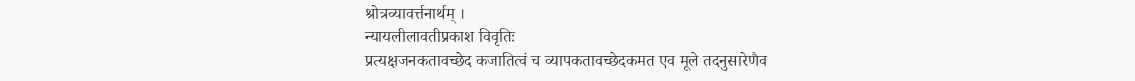श्रोत्रव्यावर्त्तनार्थम् ।
न्यायलीलावतीप्रकाश विवृतिः
प्रत्यक्षजनकतावच्छेद कजातित्वं च व्यापकतावच्छेदकमत एव मूले तदनुसारेणैव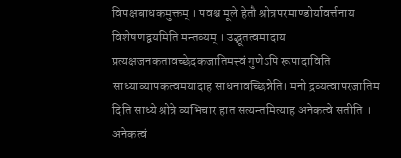विपक्षबाधकमुक्तम् । पवश्च मूले हेतौ श्रोत्रपरमाण्डोर्यावर्त्तनाय विशेषणद्वयमिति मन्तव्यम् । उद्भूतत्वमादाय प्रत्यक्षजनकतावच्छेदकजातिमत्त्वं गुणेऽपि रूपादाविति साध्याव्यापकत्वमयादाह साधनावच्छिन्नेति। मनो द्रव्यत्वापरजातिम दिति साध्ये श्रोत्रे व्यभिचार हात सत्यन्तमित्याह अनेकत्वे सतीति । अनेकत्वं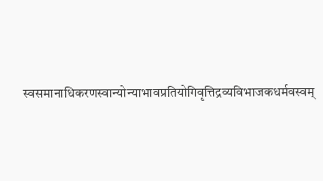स्वसमानाधिकरणस्वान्योन्याभावप्रतियोगिवृत्तिद्रव्यविभाजकधर्मवस्वम्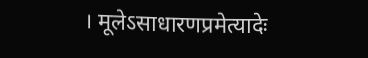। मूलेऽसाधारणप्रमेत्यादेः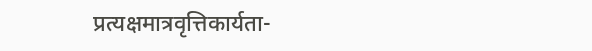प्रत्यक्षमात्रवृत्तिकार्यता-